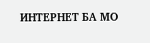ИНТЕРНЕТ БА МО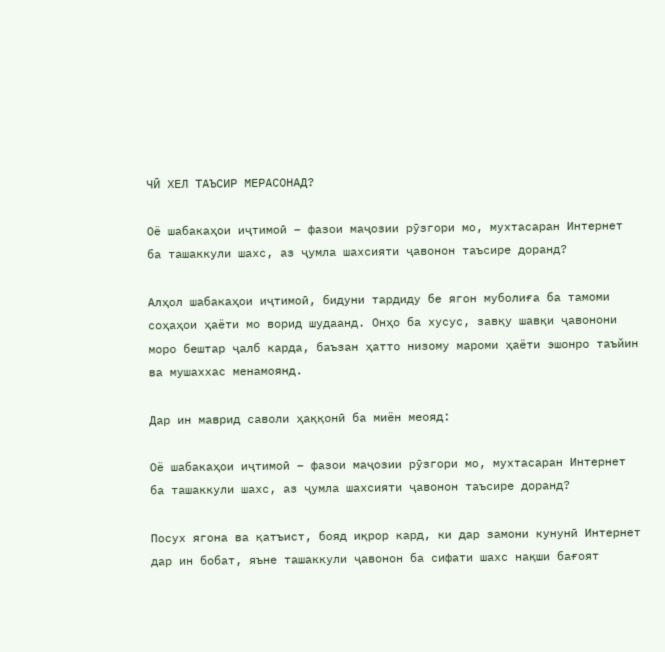ЧӢ ХЕЛ ТАЪСИР МЕРАСОНАД?

Оё шабакаҳои иҷтимоӣ – фазои маҷозии рӯзгори мо, мухтасаран Интернет ба ташаккули шахс, аз ҷумла шахсияти ҷавонон таъсире доранд?

Алҳол шабакаҳои иҷтимоӣ, бидуни тардиду бе ягон муболиға ба тамоми соҳаҳои ҳаёти мо ворид шудаанд. Онҳо ба хусус, завқу шавқи ҷавонони моро бештар ҷалб карда, баъзан ҳатто низому мароми ҳаёти эшонро таъйин ва мушаххас менамоянд.

Дар ин маврид саволи ҳаққонӣ ба миён меояд:

Оё шабакаҳои иҷтимоӣ – фазои маҷозии рӯзгори мо, мухтасаран Интернет ба ташаккули шахс, аз ҷумла шахсияти ҷавонон таъсире доранд?

Посух ягона ва қатъист, бояд иқрор кард, ки дар замони кунунӣ Интернет дар ин бобат, яъне ташаккули ҷавонон ба сифати шахс нақши бағоят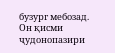бузург мебозад. Он қисми ҷудонопазири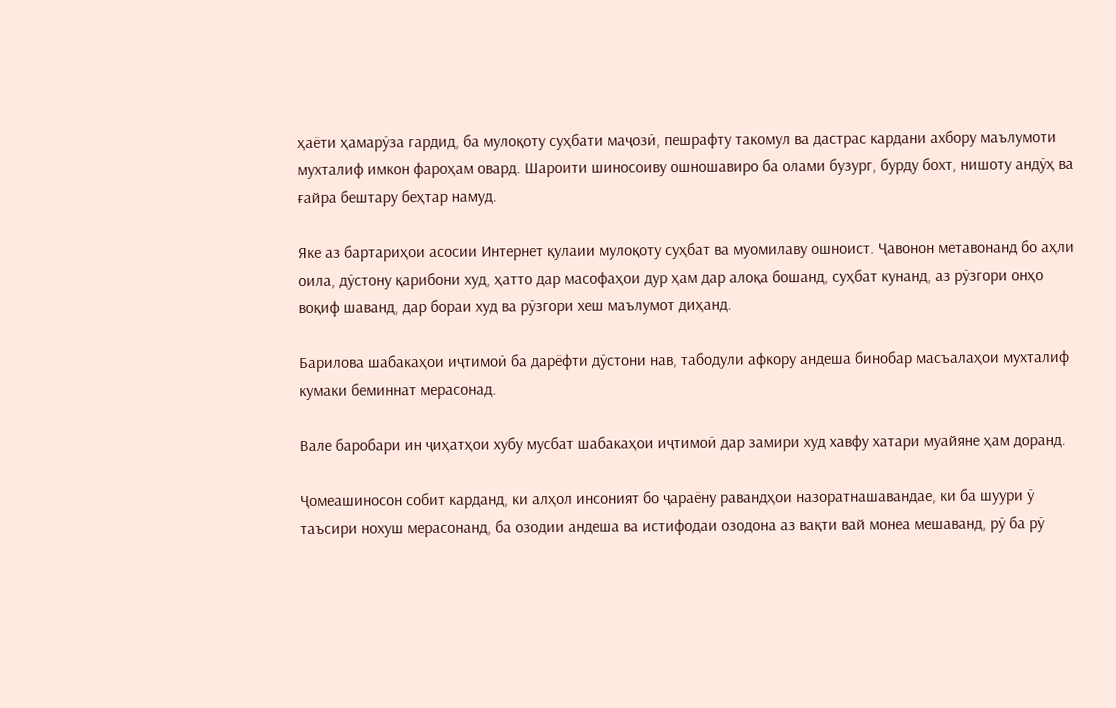ҳаёти ҳамарӯза гардид, ба мулоқоту суҳбати маҷозӣ, пешрафту такомул ва дастрас кардани ахбору маълумоти мухталиф имкон фароҳам овард. Шароити шиносоиву ошношавиро ба олами бузург, бурду бохт, нишоту андӯҳ ва ғайра бештару беҳтар намуд.

Яке аз бартариҳои асосии Интернет қулаии мулоқоту суҳбат ва муомилаву ошноист. Ҷавонон метавонанд бо аҳли оила, дӯстону қарибони худ, ҳатто дар масофаҳои дур ҳам дар алоқа бошанд, суҳбат кунанд, аз рӯзгори онҳо воқиф шаванд, дар бораи худ ва рӯзгори хеш маълумот диҳанд.

Барилова шабакаҳои иҷтимоӣ ба дарёфти дӯстони нав, табодули афкору андеша бинобар масъалаҳои мухталиф кумаки беминнат мерасонад.

Вале баробари ин ҷиҳатҳои хубу мусбат шабакаҳои иҷтимоӣ дар замири худ хавфу хатари муайяне ҳам доранд.

Ҷомеашиносон собит карданд, ки алҳол инсоният бо ҷараёну равандҳои назоратнашавандае, ки ба шуури ӯ таъсири нохуш мерасонанд, ба озодии андеша ва истифодаи озодона аз вақти вай монеа мешаванд, рӯ ба рӯ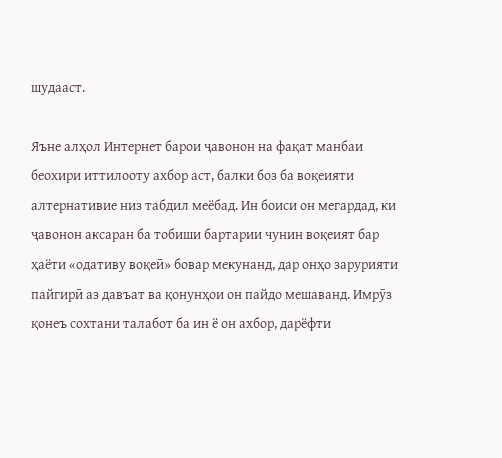шудааст.

Яъне алҳол Интернет барои ҷавонон на фақат манбаи беохири иттилооту ахбор аст, балки боз ба воқеияти алтернативие низ табдил меёбад. Ин боиси он мегардад, ки ҷавонон аксаран ба тобиши бартарии чунин воқеият бар ҳаёти «одативу воқеӣ» бовар мекунанд, дар онҳо зарурияти пайгирӣ аз давъат ва қонунҳои он пайдо мешаванд. Имрӯз қонеъ сохтани талабот ба ин ё он ахбор, дарёфти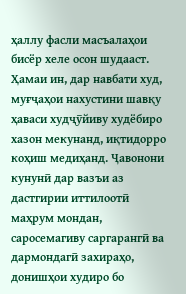ҳаллу фасли масъалаҳои бисёр хеле осон шудааст. Ҳамаи ин, дар навбати худ, муғҷаҳои нахустини шавқу ҳаваси худҷӯйиву худёбиро хазон мекунанд, иқтидорро коҳиш медиҳанд. Ҷавонони кунунӣ дар вазъи аз дастгирии иттилоотӣ маҳрум мондан, саросемагиву саргарангӣ ва дармондагӣ захираҳо, донишҳои худиро бо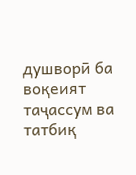душворӣ ба воқеият таҷассум ва татбиқ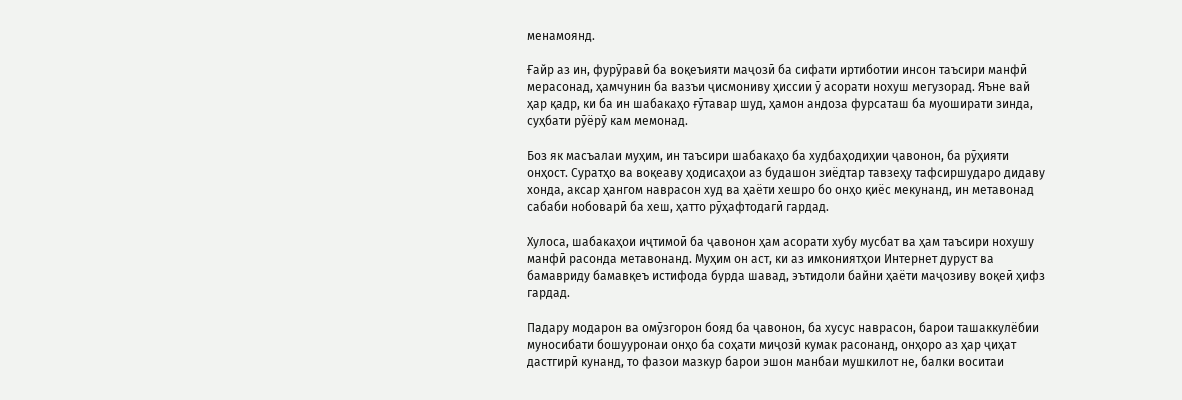менамоянд.

Ғайр аз ин, фурӯравӣ ба воқеъияти маҷозӣ ба сифати иртиботии инсон таъсири манфӣ мерасонад, ҳамчунин ба вазъи ҷисмониву ҳиссии ӯ асорати нохуш мегузорад. Яъне вай ҳар қадр, ки ба ин шабакаҳо ғӯтавар шуд, ҳамон андоза фурсаташ ба муоширати зинда, суҳбати рӯёрӯ кам мемонад.

Боз як масъалаи муҳим, ин таъсири шабакаҳо ба худбаҳодиҳии ҷавонон, ба рӯҳияти онҳост. Суратҳо ва воқеаву ҳодисаҳои аз будашон зиёдтар тавзеҳу тафсиршударо дидаву хонда, аксар ҳангом наврасон худ ва ҳаёти хешро бо онҳо қиёс мекунанд, ин метавонад сабаби нобоварӣ ба хеш, ҳатто рӯҳафтодагӣ гардад.

Хулоса, шабакаҳои иҷтимоӣ ба ҷавонон ҳам асорати хубу мусбат ва ҳам таъсири нохушу манфӣ расонда метавонанд. Муҳим он аст, ки аз имкониятҳои Интернет дуруст ва бамавриду бамавқеъ истифода бурда шавад, эътидоли байни ҳаёти маҷозиву воқеӣ ҳифз гардад.

Падару модарон ва омӯзгорон бояд ба ҷавонон, ба хусус наврасон, барои ташаккулёбии муносибати бошууронаи онҳо ба соҳати миҷозӣ кумак расонанд, онҳоро аз ҳар ҷиҳат дастгирӣ кунанд, то фазои мазкур барои эшон манбаи мушкилот не, балки воситаи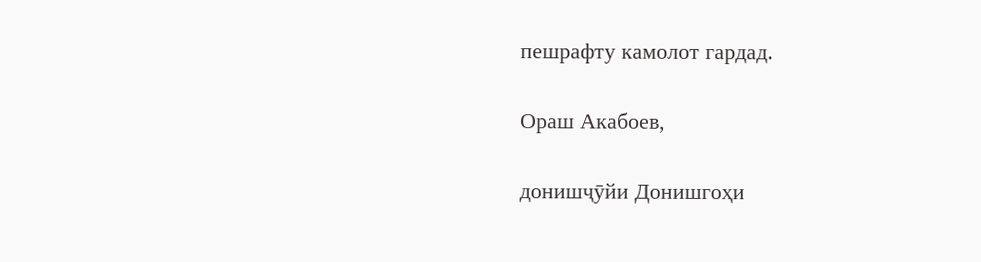пешрафту камолот гардад.

Ораш Акабоев,

донишҷӯйи Донишгоҳи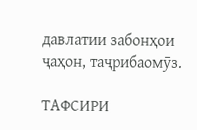давлатии забонҳои ҷаҳон, таҷрибаомӯз.

ТАФСИРИ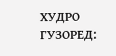ХУДРО ГУЗОРЕД: